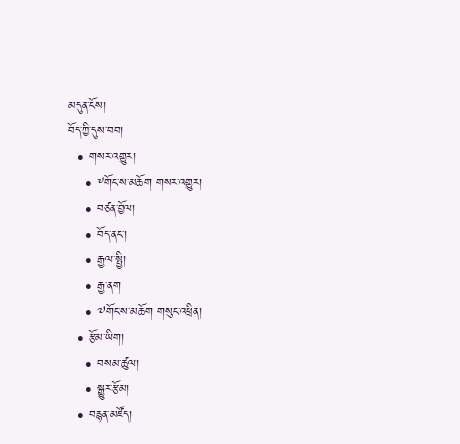མདུན་ངོས།
བོད་ཀྱི་དུས་བབ།
  • གསར་འགྱུར།
    • ༸གོང་ས་མཆོག གསར་འགྱུར།
    • བཙན་བྱོལ།
    • བོད་ནང་།
    • རྒྱལ་སྤྱི།
    • རྒྱ་ནག
    • ༧གོང་ས་མཆོག གསུང་འཕྲིན།
  • རྩོམ་ཡིག།
    • བསམ་ཚུལ།
    • སྒྱུར་རྩོམ།
  • བརྙན་མཛོད།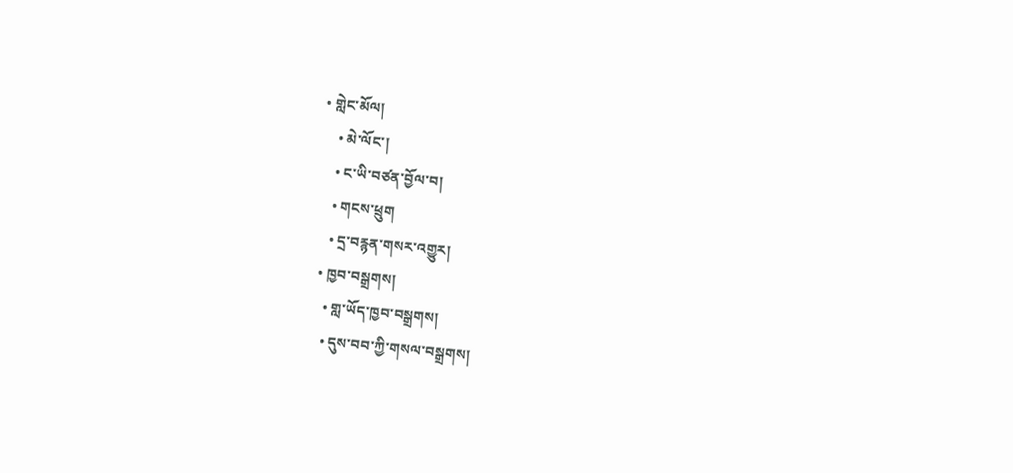• གླེང་མོལ།
    • མེ་ལོང་།
    • ང་ཡི་བཙན་བྱོལ་བ།
    • གངས་ཕྲུག
    • དྲ་བརྙན་གསར་འགྱུར།
  • ཁྱབ་བསྒྲགས།
    • གླ་ཡོད་ཁྱབ་བསྒྲགས།
    • དུས་བབ་ཀྱི་གསལ་བསྒྲགས།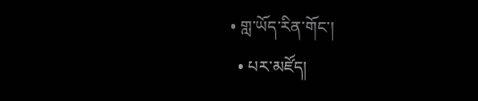• གླ་ཡོད་རིན་གོང་།
  • པར་མཛོད།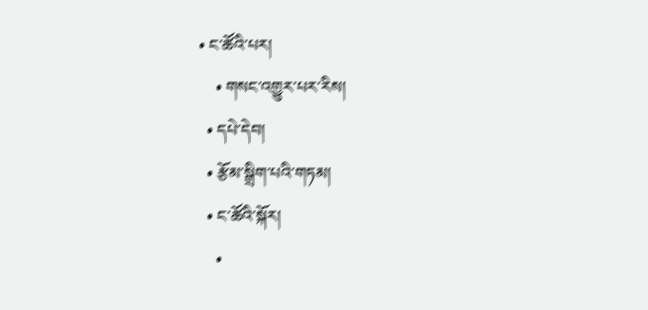• ང་ཚོའི་པར།
    • གསང་འགྱུར་པར་རིས།
  • དཔེ་དེབ།
  • རྩོམ་སྒྲིག་པའི་གཏམ།
  • ང་ཚོའི་སྐོར།
    •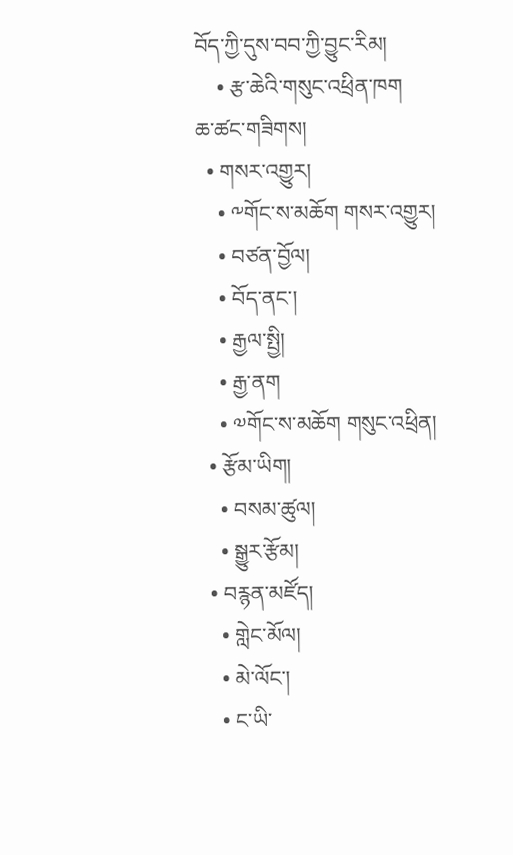བོད་ཀྱི་དུས་བབ་ཀྱི་བྱུང་རིམ།
    • རྩ་ཆེའི་གསུང་འཕྲིན་ཁག
ཆ་ཚང་གཟིགས།
  • གསར་འགྱུར།
    • ༸གོང་ས་མཆོག གསར་འགྱུར།
    • བཙན་བྱོལ།
    • བོད་ནང་།
    • རྒྱལ་སྤྱི།
    • རྒྱ་ནག
    • ༧གོང་ས་མཆོག གསུང་འཕྲིན།
  • རྩོམ་ཡིག།
    • བསམ་ཚུལ།
    • སྒྱུར་རྩོམ།
  • བརྙན་མཛོད།
    • གླེང་མོལ།
    • མེ་ལོང་།
    • ང་ཡི་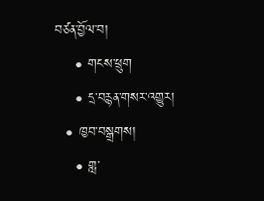བཙན་བྱོལ་བ།
    • གངས་ཕྲུག
    • དྲ་བརྙན་གསར་འགྱུར།
  • ཁྱབ་བསྒྲགས།
    • གླ་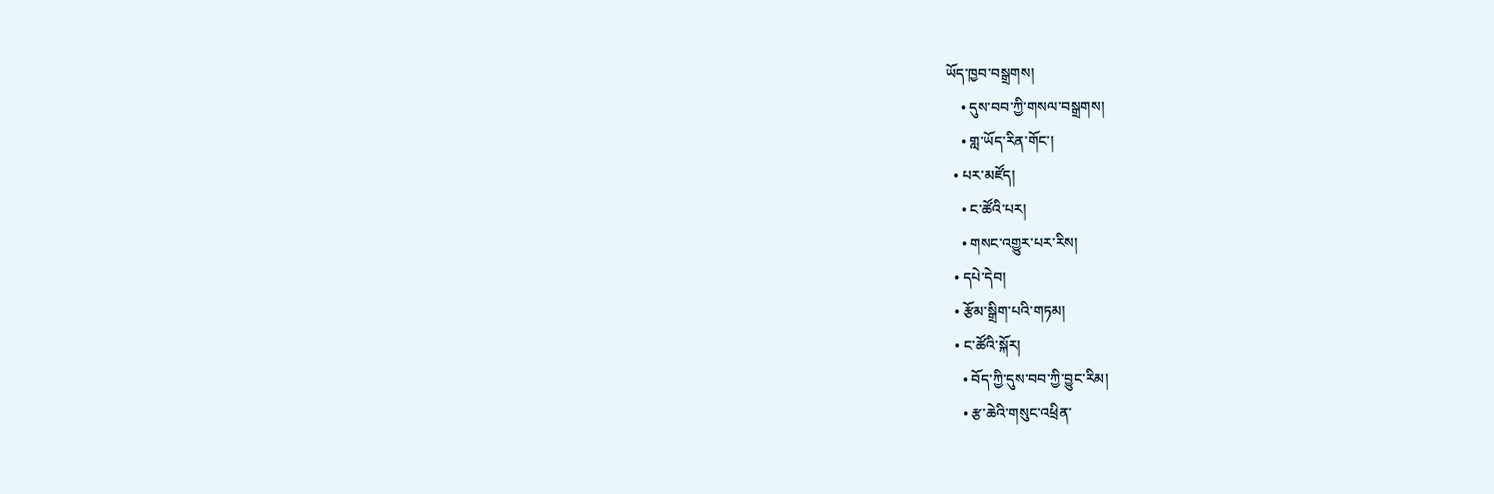ཡོད་ཁྱབ་བསྒྲགས།
    • དུས་བབ་ཀྱི་གསལ་བསྒྲགས།
    • གླ་ཡོད་རིན་གོང་།
  • པར་མཛོད།
    • ང་ཚོའི་པར།
    • གསང་འགྱུར་པར་རིས།
  • དཔེ་དེབ།
  • རྩོམ་སྒྲིག་པའི་གཏམ།
  • ང་ཚོའི་སྐོར།
    • བོད་ཀྱི་དུས་བབ་ཀྱི་བྱུང་རིམ།
    • རྩ་ཆེའི་གསུང་འཕྲིན་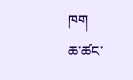ཁག
ཆ་ཚང་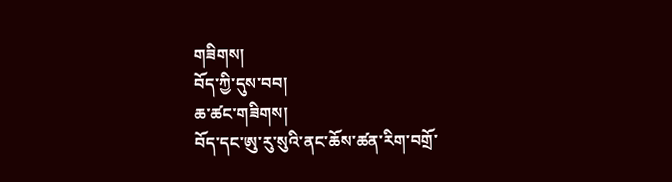གཟིགས།
བོད་ཀྱི་དུས་བབ།
ཆ་ཚང་གཟིགས།
བོད་དང་ཨུ་རུ་སུའི་ནང་ཆོས་ཚན་རིག་བགྲོ་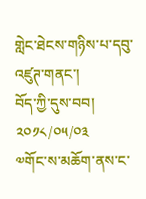གླེང་ཐེངས་གཉིས་པ་དབུ་འཛུཊ་གནང་།
བོད་ཀྱི་དུས་བབ།
༢༠༡༨/༠༥/༠༣
༧གོང་ས་མཆོག་ནས་ང་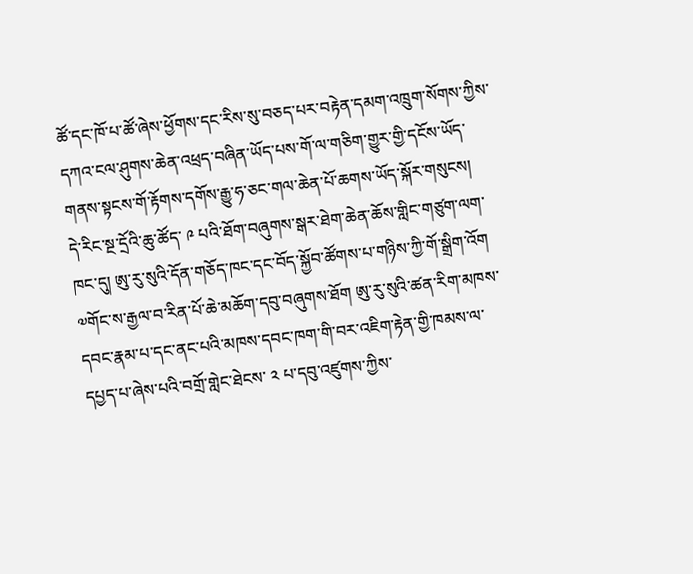ཚོ་དང་ཁོ་པ་ཚོ་ཞེས་ཕྱོགས་དང་རིས་སུ་བཅད་པར་བརྟེན་དམག་འཁྲུག་སོགས་ཀྱིས་དཀའ་ངལ་ཤུགས་ཆེན་འཕྲད་བཞིན་ཡོད་པས་གོ་ལ་གཅིག་གྱུར་གྱི་དངོས་ཡོད་གནས་སྟངས་གོ་རྟོགས་དགོས་རྒྱུ་ཧ་ཅང་གལ་ཆེན་པོ་ཆགས་ཡོད་སྐོར་གསུངས།
དེ་རིང་སྔ་དྲོའི་ཆུ་ཚོད་ ༩ པའི་ཐོག་བཞུགས་སྒར་ཐེག་ཆེན་ཆོས་གླིང་གཙུག་ལག་ཁང་དུ། ཨུ་རུ་སུའི་དོན་གཅོད་ཁང་དང་བོད་སྐྱོབ་ཚོགས་པ་གཉིས་ཀྱི་གོ་སྒྲིག་འོག ༧གོང་ས་རྒྱལ་བ་རིན་པོ་ཆེ་མཆོག་དབུ་བཞུགས་ཐོག ཨུ་རུ་སུའི་ཚན་རིག་མཁས་དབང་རྣམ་པ་དང་ནང་པའི་མཁས་དབང་ཁག་གི་བར་འཇིག་རྟེན་གྱི་ཁམས་ལ་དཔྱད་པ་ཞེས་པའི་བགྲོ་གླེང་ཐེངས་ ༢ པ་དབུ་འཛུགས་ཀྱིས་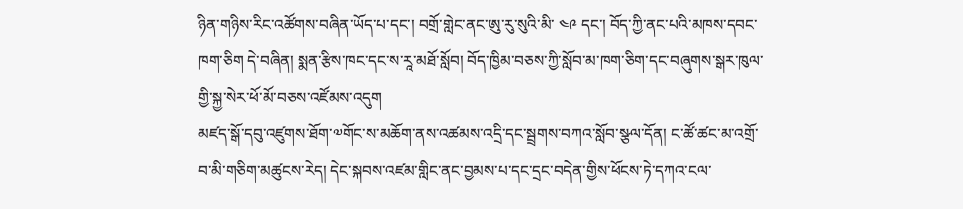ཉིན་གཉིས་རིང་འཚོགས་བཞིན་ཡོད་པ་དང་། བགྲོ་གླེང་ནང་ཨུ་རུ་སུའི་མི་ ༤༩ དང་། བོད་ཀྱི་ནང་པའི་མཁས་དབང་ཁག་ཅིག དེ་བཞིན། སྨན་རྩིས་ཁང་དང་ས་རཱ་མཐོ་སློབ། བོད་ཁྱིམ་བཅས་ཀྱི་སློབ་མ་ཁག་ཅིག་དང་བཞུགས་སྒར་ཁུལ་གྱི་སྐྱ་སེར་ཕོ་མོ་བཅས་འཛོམས་འདུག
མཛད་སྒོ་དབུ་འཛུགས་ཐོག་༧གོང་ས་མཆོག་ནས་འཚམས་འདྲི་དང་སྦྲགས་བཀའ་སློབ་སྩལ་དོན། ང་ཚོ་ཚང་མ་འགྲོ་བ་མི་གཅིག་མཚུངས་རེད། དེང་སྐབས་འཛམ་གླིང་ནང་བྱམས་པ་དང་དྲང་བདེན་གྱིས་ཕོངས་ཏེ་དཀའ་ངལ་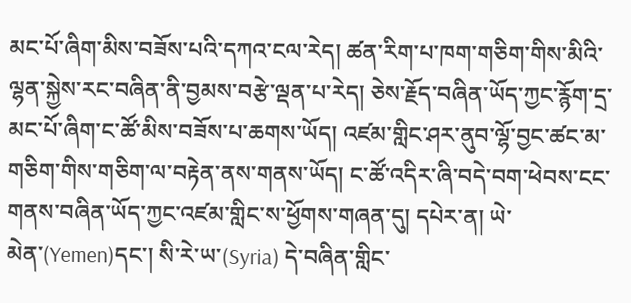མང་པོ་ཞིག་མིས་བཟོས་པའི་དཀའ་ངལ་རེད། ཚན་རིག་པ་ཁག་གཅིག་གིས་མིའི་ལྷན་སྐྱེས་རང་བཞིན་ནི་བྱམས་བརྩེ་ལྡན་པ་རེད། ཅེས་རྗོད་བཞིན་ཡོད་ཀྱང་རྙོག་དྲ་མང་པོ་ཞིག་ང་ཚོ་མིས་བཟོས་པ་ཆགས་ཡོད། འཛམ་གླིང་ཤར་ནུབ་ལྷོ་བྱང་ཚང་མ་གཅིག་གིས་གཅིག་ལ་བརྟེན་ནས་གནས་ཡོད། ང་ཚོ་འདིར་ཞི་བདེ་བག་ཕེབས་ངང་གནས་བཞིན་ཡོད་ཀྱང་འཛམ་གླིང་ས་ཕྱོགས་གཞན་དུ། དཔེར་ན། ཡེ་མེན་(Yemen)དང་། སི་རེ་ཡ་(Syria) དེ་བཞིན་གླིང་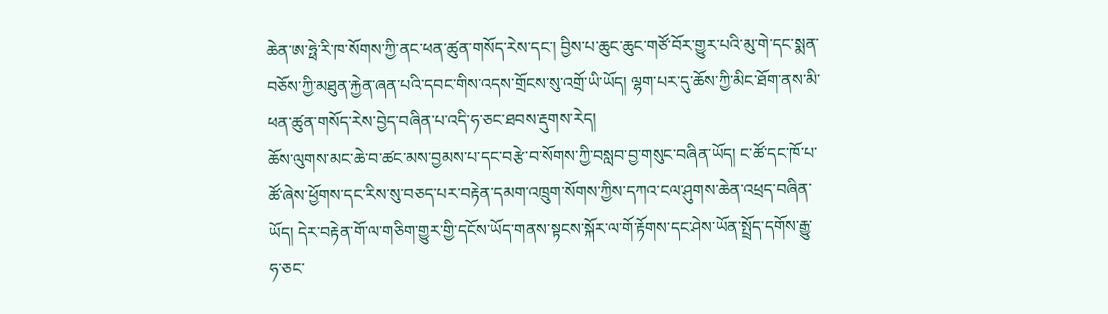ཆེན་ཨ་ཧྥེ་རི་ཁ་སོགས་ཀྱི་ནང་ཕན་ཚུན་གསོད་རེས་དང་། བྱིས་པ་ཆུང་ཆུང་གཙོ་བོར་གྱུར་པའི་མུ་གེ་དང་སྨན་བཅོས་ཀྱི་མཐུན་རྐྱེན་ཞན་པའི་དབང་གིས་འདས་གྲོངས་སུ་འགྲོ་ཡི་ཡོད། ལྷག་པར་དུ་ཆོས་ཀྱི་མིང་ཐོག་ནས་མི་ཕན་ཚུན་གསོད་རེས་བྱེད་བཞིན་པ་འདི་ཧ་ཅང་ཐབས་རྡུགས་རེད།
ཆོས་ལུགས་མང་ཆེ་བ་ཚང་མས་བྱམས་པ་དང་བརྩེ་བ་སོགས་ཀྱི་བསླབ་བྱ་གསུང་བཞིན་ཡོད། ང་ཚོ་དང་ཁོ་པ་ཚོ་ཞེས་ཕྱོགས་དང་རིས་སུ་བཅད་པར་བརྟེན་དམག་འཁྲུག་སོགས་ཀྱིས་དཀའ་ངལ་ཤུགས་ཆེན་འཕྲད་བཞིན་ཡོད། དེར་བརྟེན་གོ་ལ་གཅིག་གྱུར་གྱི་དངོས་ཡོད་གནས་སྟངས་སྐོར་ལ་གོ་རྟོགས་དང་ཤེས་ཡོན་སྤྲོད་དགོས་རྒྱུ་ཧ་ཅང་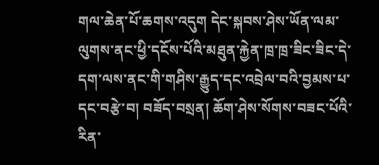གལ་ཆེན་པོ་ཆགས་འདུག དེང་སྐབས་ཤེས་ཡོན་ལམ་ལུགས་ནང་ཕྱི་དངོས་པོའི་མཐུན་རྐྱེན་ཁྲ་ཁྲ་ཟིང་ཟིང་དེ་དག་ལས་ནང་གི་གཤིས་རྒྱུད་དང་འབྲེལ་བའི་བྱམས་པ་དང་བརྩེ་བ། བཟོད་བསྲན། ཆོག་ཤེས་སོགས་བཟང་པོའི་རིན་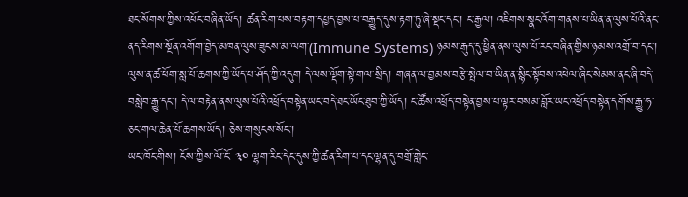ཐང་སོགས་ཀྱིས་འཕོང་བཞིན་ཡོད། ཚན་རིག་པས་བརྟག་དཔྱད་བྱས་པ་བརྒྱུད་དུས་རྟག་ཏུ་ཞེ་སྡང་དང་། ང་རྒྱལ། འཇིགས་སྣང་འོག་གནས་པ་ཡིན་ན་ལུས་པོའི་ནང་ནད་རིགས་སྔོན་འགོག་བྱེད་མཁན་ལུས་ཟུངས་མ་ལག་(Immune Systems) ཉམས་རྒུད་དུ་ཕྱིན་ནས་ལུས་པོ་རང་བཞིན་གྱིས་ཉམས་འགྲོ་བ་དང་། ལུས་ན་ཚ་ཕོག་སླ་པོ་ཆགས་ཀྱི་ཡོད་པ་ཤོད་ཀྱི་འདུག དེ་ལས་ལྡོག་སྟེ་གལ་སྲིད། གཞན་ལ་བྱམས་བརྩེ་སྤེལ་བ་ཡིན་ན་སྙིང་སྟོབས་འཕེལ་ཞིང་སེམས་ནང་ཞི་བདེ་བསླེབ་རྒྱུ་དང་། དེ་ལ་བརྟེན་ནས་ལུས་པོའི་འཕྲོད་བསྟེན་ཡང་བདེ་ཐང་ཡོང་ཐུབ་ཀྱི་ཡོད། ང་ཚོས་འཕྲོད་བསྟེན་བྱས་པ་ལྟར་བསམ་བློར་ཡང་འཕྲོད་བསྟེན་དགོས་རྒྱུ་ཧ་ཅང་གལ་ཆེན་པོ་ཆགས་ཡོད། ཅེས་གསུངས་སོང་།
ཡང་ཁོང་གིས། ངོས་ཀྱིས་ལོ་ངོ་ ༣༠ ལྷག་རིང་དེང་དུས་ཀྱི་ཚན་རིག་པ་དང་ལྷན་དུ་བགྲོ་གླེང་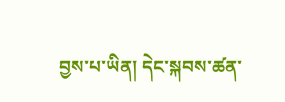བྱས་པ་ཡིན། དེང་སྐབས་ཚན་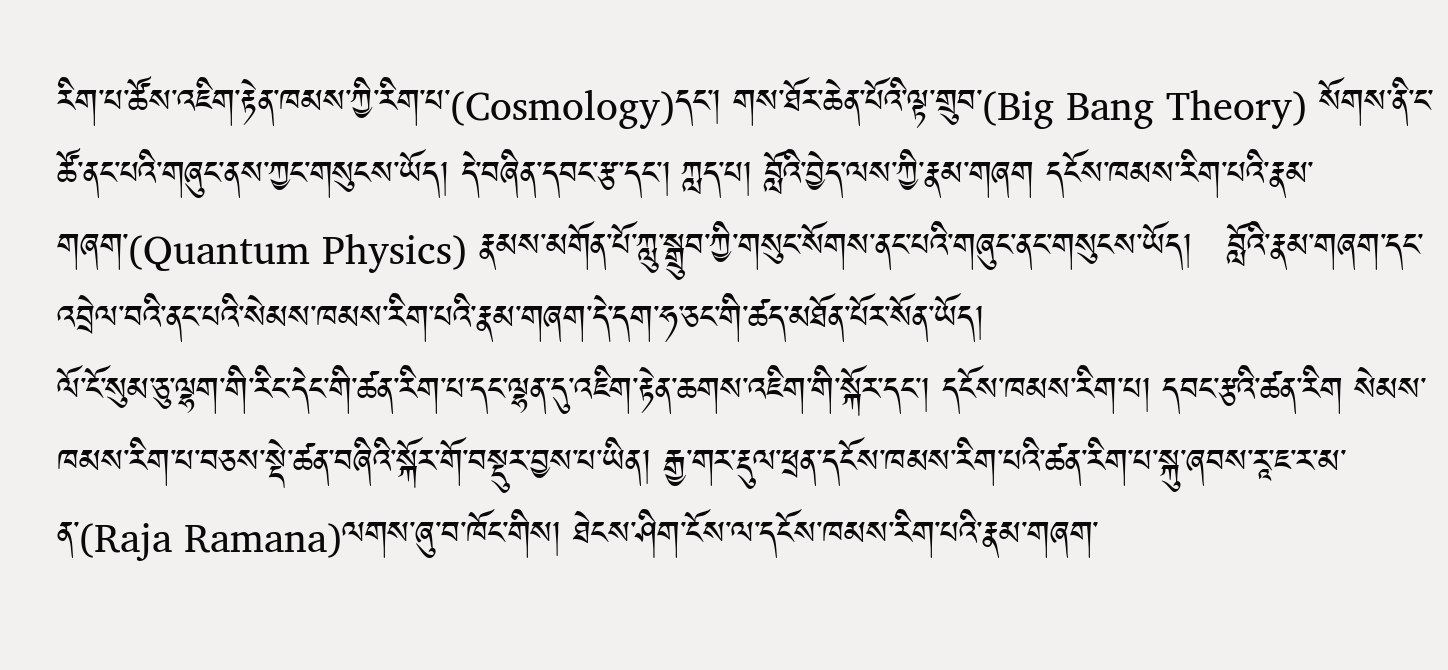རིག་པ་ཚོས་འཇིག་རྟེན་ཁམས་ཀྱི་རིག་པ་(Cosmology)དང་། གས་ཐོར་ཆེན་པོའི་ལྟ་གྲུབ་(Big Bang Theory) སོགས་ནི་ང་ཚོ་ནང་པའི་གཞུང་ནས་ཀྱང་གསུངས་ཡོད། དེ་བཞིན་དབང་རྩ་དང་། ཀླད་པ། བློའི་བྱེད་ལས་ཀྱི་རྣམ་གཞག དངོས་ཁམས་རིག་པའི་རྣམ་གཞག་(Quantum Physics) རྣམས་མགོན་པོ་ཀླུ་སྒྲུབ་ཀྱི་གསུང་སོགས་ནང་པའི་གཞུང་ནང་གསུངས་ཡོད།   བློའི་རྣམ་གཞག་དང་འབྲེལ་བའི་ནང་པའི་སེམས་ཁམས་རིག་པའི་རྣམ་གཞག་དེ་དག་ཧ་ཅང་གི་ཚད་མཐོན་པོར་སོན་ཡོད།
ལོ་ངོ་སུམ་ཅུ་ལྷག་གི་རིང་དེང་གི་ཚན་རིག་པ་དང་ལྷན་དུ་འཇིག་རྟེན་ཆགས་འཇིག་གི་སྐོར་དང་། དངོས་ཁམས་རིག་པ། དབང་རྩའི་ཚན་རིག སེམས་ཁམས་རིག་པ་བཅས་སྡེ་ཚན་བཞིའི་སྐོར་གོ་བསྡུར་བྱས་པ་ཡིན། རྒྱ་གར་རྡུལ་ཕྲན་དངོས་ཁམས་རིག་པའི་ཚན་རིག་པ་སྐུ་ཞབས་རཱ་ཇ་ར་མ་ན་(Raja Ramana)ལགས་ཞུ་བ་ཁོང་གིས། ཐེངས་ཤིག་ངོས་ལ་དངོས་ཁམས་རིག་པའི་རྣམ་གཞག་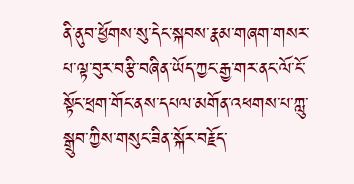ནི་ནུབ་ཕྱོགས་སུ་དེང་སྐབས་རྣམ་གཞག་གསར་པ་ལྟ་བུར་བརྩི་བཞིན་ཡོད་ཀྱང་རྒྱ་གར་ནང་ལོ་ངོ་སྟོང་ཕྲག་གོང་ནས་དཔལ་མགོན་འཕགས་པ་ཀླུ་སྒྲུབ་ཀྱིས་གསུང་ཟིན་སྐོར་བརྗོད་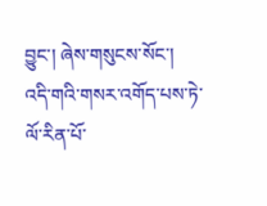བྱུང་། ཞེས་གསུངས་སོང་།
འདི་གའི་གསར་འགོད་པས་ཏེ་ལོ་རིན་པོ་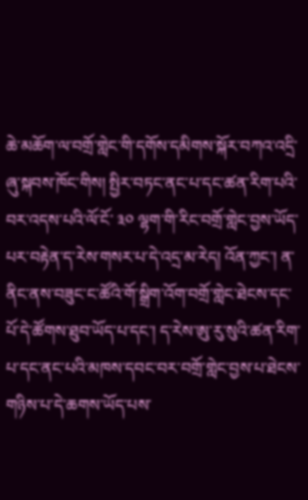ཆེ་མཆོག་ལ་བགྲོ་གླེང་གི་དགོས་དམིགས་སྐོར་བཀའ་འདྲི་ཞུ་སྐབས་ཁོང་གིས། སྤྱིར་བཏང་ནང་པ་དང་ཚན་རིག་པའི་བར་འདས་པའི་ལོ་ངོ་ ༣༠ ལྷག་གི་རིང་བགྲོ་གླེང་བྱས་ཡོད་པར་བརྟེན་ད་རེས་གསར་པ་དེ་འདྲ་མ་རེད། འོན་ཀྱང་། ན་ནིང་ནས་བཟུང་ང་ཚོའི་གོ་སྒྲིག་འོག་བགྲོ་གླེང་ཐེངས་དང་པོ་དེ་ཚོགས་ཐུབ་ཡོད་པ་དང་། ད་རེས་ཨུ་རུ་སུའི་ཚན་རིག་པ་དང་ནང་པའི་མཁས་དབང་བར་བགྲོ་གླེང་བྱས་པ་ཐེངས་གཉིས་པ་དེ་ཆགས་ཡོད་པས་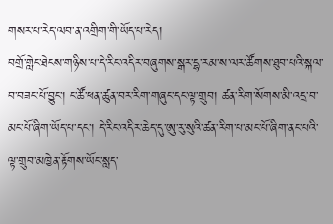གསར་པ་རེད་ལབ་ན་འགྲིག་གི་ཡོད་པ་རེད།
བགྲོ་གླེང་ཐེངས་གཉིས་པ་དེ་རིང་འདིར་བཞུགས་སྒར་དྷ་རམ་ས་ལར་ཚོགས་ཐུབ་པའི་སྐལ་བ་བཟང་པོ་བྱུང་། ང་ཚོ་ཕན་ཚུན་བར་རིག་གཞུང་དང་ལྟ་གྲུབ། ཚན་རིག་སོགས་མི་འདྲ་བ་མང་པོ་ཞིག་ཡོད་པ་དང་། དེ་རིང་འདིར་ཆེད་དུ་ཨུ་རུ་སུའི་ཚན་རིག་པ་མང་པོ་ཞིག་ནང་པའི་ལྟ་གྲུབ་མཁྱེན་རྟོགས་ཡོང་སླད་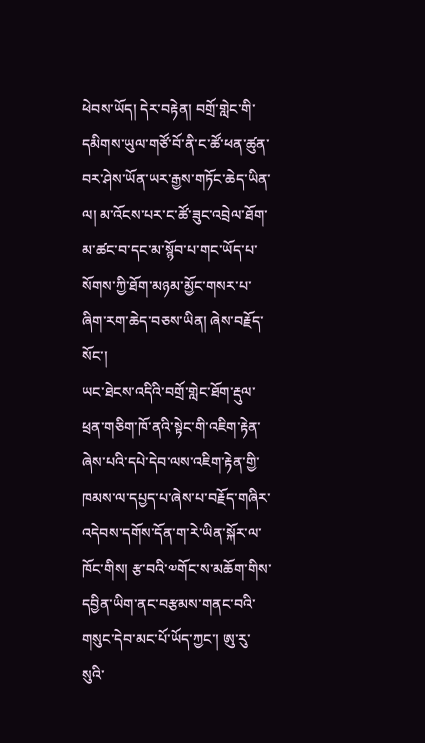ཕེབས་ཡོད། དེར་བརྟེན། བགྲོ་གླེང་གི་དམིགས་ཡུལ་གཙོ་བོ་ནི་ང་ཚོ་ཕན་ཚུན་བར་ཤེས་ཡོན་ཡར་རྒྱས་གཏོང་ཆེད་ཡིན་ལ། མ་འོངས་པར་ང་ཚོ་ཟུང་འབྲེལ་ཐོག་མ་ཚང་བ་དང་མ་སྙོབ་པ་གང་ཡོད་པ་སོགས་ཀྱི་ཐོག་མཉམ་མྱོང་གསར་པ་ཞིག་རག་ཆེད་བཅས་ཡིན། ཞེས་བརྗོད་སོང་།
ཡང་ཐེངས་འདིའི་བགྲོ་གླེང་ཐོག་རྡུལ་ཕྲན་གཅིག་ཁོ་ནའི་སྟེང་གི་འཇིག་རྟེན་ཞེས་པའི་དཔེ་དེབ་ལས་འཇིག་རྟེན་གྱི་ཁམས་ལ་དཔྱད་པ་ཞེས་པ་བརྗོད་གཞིར་འདེབས་དགོས་དོན་ག་རེ་ཡིན་སྐོར་ལ་ཁོང་གིས། རྩ་བའི་༧གོང་ས་མཆོག་གིས་དབྱིན་ཡིག་ནང་བརྩམས་གནང་བའི་གསུང་དེབ་མང་པོ་ཡོད་ཀྱང་། ཨུ་རུ་སུའི་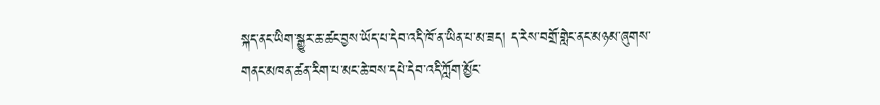སྐད་ནང་ཡིག་སྒྱུར་ཆ་ཚང་བྱས་ཡོད་པ་དེབ་འདི་ཁོ་ན་ཡིན་པ་མ་ཟད། ད་རེས་བགྲོ་གླེང་ནང་མཉམ་ཞུགས་གནང་མཁན་ཚན་རིག་པ་མང་ཆེ་བས་དཔེ་དེབ་འདི་ཀློག་མྱོང་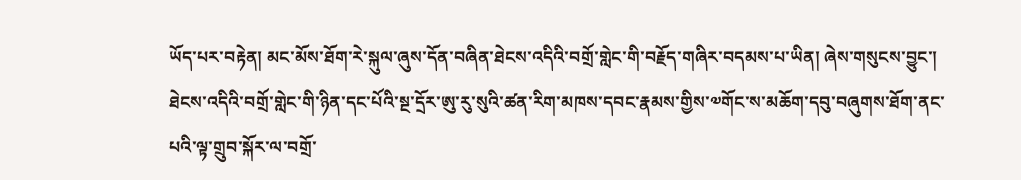ཡོད་པར་བརྟེན། མང་མོས་ཐོག་རེ་སྐུལ་ཞུས་དོན་བཞིན་ཐེངས་འདིའི་བགྲོ་གླེང་གི་བརྗོད་གཞིར་བདམས་པ་ཡིན། ཞེས་གསུངས་བྱུང་།
ཐེངས་འདིའི་བགྲོ་གླེང་གི་ཉིན་དང་པོའི་སྔ་དྲོར་ཨུ་རུ་སུའི་ཚན་རིག་མཁས་དབང་རྣམས་གྱིས་༧གོང་ས་མཆོག་དབུ་བཞུགས་ཐོག་ནང་པའི་ལྟ་གྲུབ་སྐོར་ལ་བགྲོ་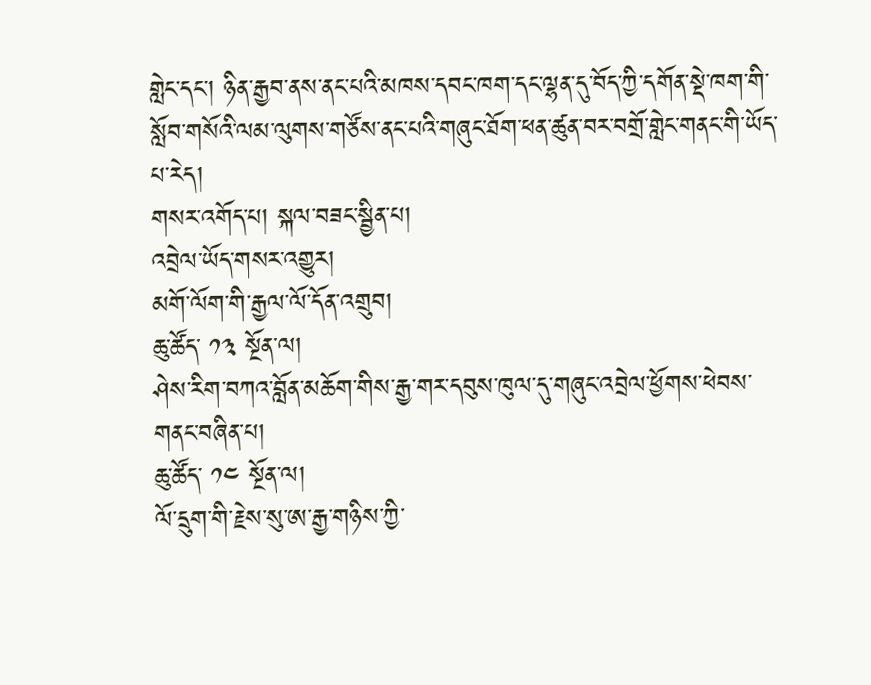གླེང་དང་། ཉིན་རྒྱབ་ནས་ནང་པའི་མཁས་དབང་ཁག་དང་ལྷན་དུ་བོད་ཀྱི་དགོན་སྡེ་ཁག་གི་སློབ་གསོའི་ལམ་ལུགས་གཙོས་ནང་པའི་གཞུང་ཐོག་ཕན་ཚུན་བར་བགྲོ་གླེང་གནང་གི་ཡོད་པ་རེད།
གསར་འགོད་པ། སྐལ་བཟང་སྦྱིན་པ།
འབྲེལ་ཡོད་གསར་འགྱུར།
མགོ་ལོག་གི་རྒྱལ་ལོ་དོན་འགྲུབ།
ཆུ་ཚོད་ ༡༣ སྔོན་ལ།
ཤེས་རིག་བཀའ་བློན་མཆོག་གིས་རྒྱ་གར་དབུས་ཁུལ་དུ་གཞུང་འབྲེལ་ཕྱོགས་ཕེབས་གནང་བཞིན་པ།
ཆུ་ཚོད་ ༡༤ སྔོན་ལ།
ལོ་དྲུག་གི་རྗེས་སུ་ཨ་རྒྱ་གཉིས་ཀྱི་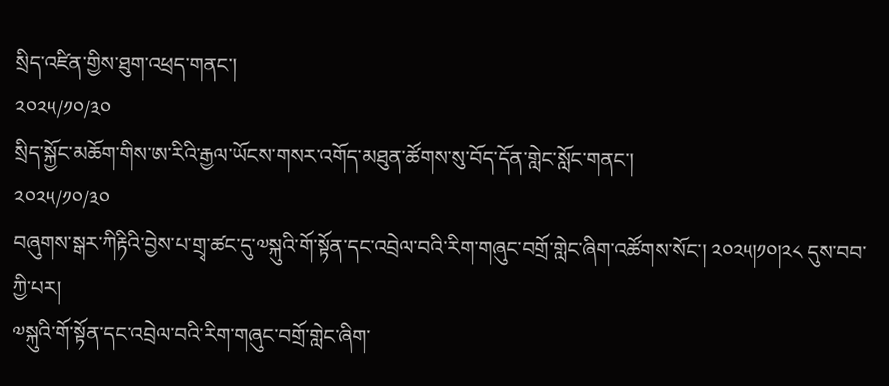སྲིད་འཛིན་གྱིས་ཐུག་འཕྲད་གནང་།
༢༠༢༥/༡༠/༣༠
སྲིད་སྐྱོང་མཆོག་གིས་ཨ་རིའི་རྒྱལ་ཡོངས་གསར་འགོད་མཐུན་ཚོགས་སུ་བོད་དོན་གླེང་སློང་གནང་།
༢༠༢༥/༡༠/༣༠
བཞུགས་སྒར་ཀིརྟིའི་བྱེས་པ་གྲྭ་ཚང་དུ་༧སྐུའི་གོ་སྟོན་དང་འབྲེལ་བའི་རིག་གཞུང་བགྲོ་གླེང་ཞིག་འཚོགས་སོང་། ༢༠༢༥།༡༠།༢༨ དུས་བབ་ཀྱི་པར།
༧སྐུའི་གོ་སྟོན་དང་འབྲེལ་བའི་རིག་གཞུང་བགྲོ་གླེང་ཞིག་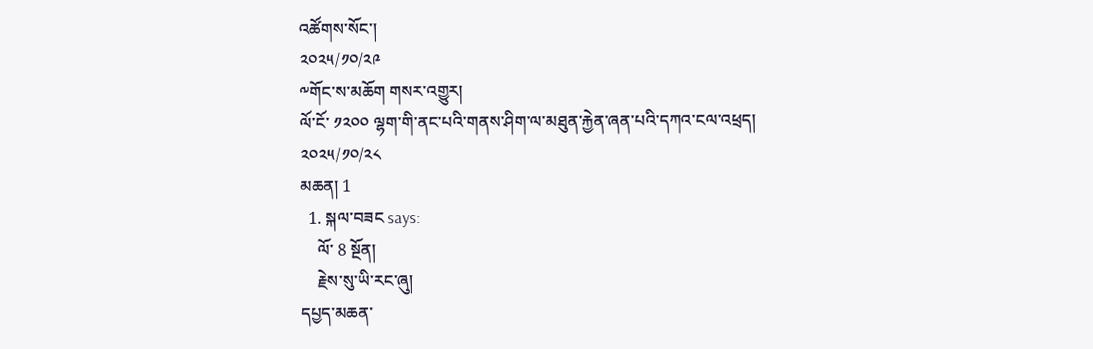འཚོགས་སོང་།
༢༠༢༥/༡༠/༢༩
༸གོང་ས་མཆོག གསར་འགྱུར།
ལོ་ངོ་ ༡༢༠༠ ལྷག་གི་ནང་པའི་གནས་ཤིག་ལ་མཐུན་རྐྱེན་ཞན་པའི་དཀའ་ངལ་འཕྲད།
༢༠༢༥/༡༠/༢༨
མཆན། 1
  1. སྐལ་བཟང says:
    ལོ་ 8 སྔོན།
    རྗེས་སུ་ཡི་རང་ཞུ།
དཔྱད་མཆན་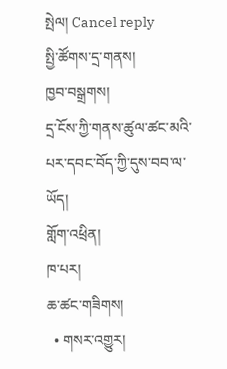སྤེལ། Cancel reply
སྤྱི་ཚོགས་དྲ་གནས།
ཁྱབ་བསྒྲགས།
དྲ་ངོས་ཀྱི་གནས་ཚུལ་ཚང་མའི་པར་དབང་བོད་ཀྱི་དུས་བབ་ལ་ཡོད།
གློག་འཕྲིན།
ཁ་པར།
ཆ་ཚང་གཟིགས།
  • གསར་འགྱུར།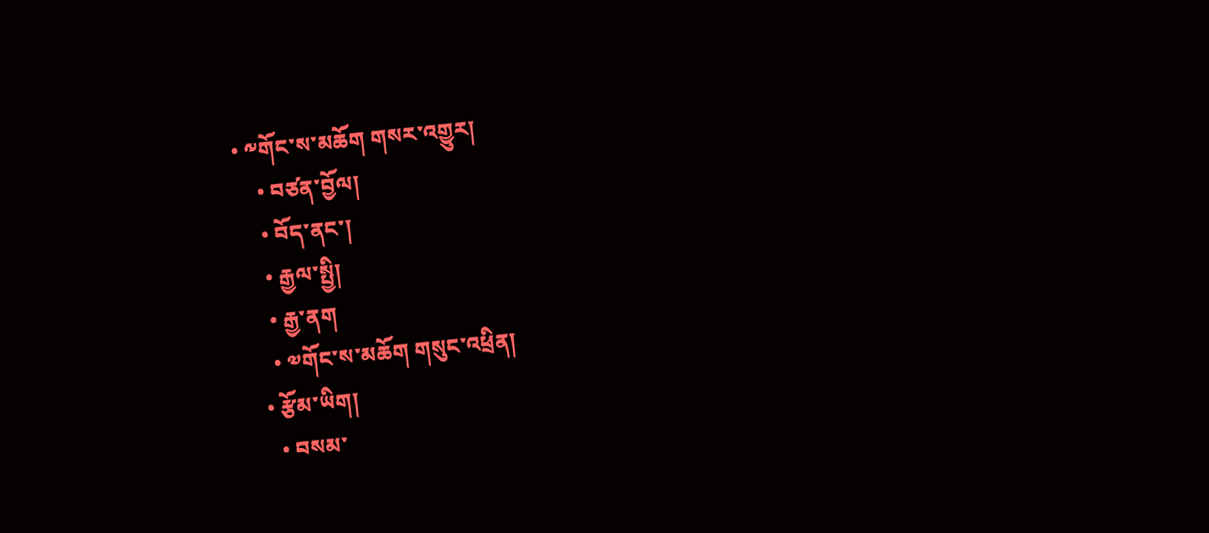• ༸གོང་ས་མཆོག གསར་འགྱུར།
    • བཙན་བྱོལ།
    • བོད་ནང་།
    • རྒྱལ་སྤྱི།
    • རྒྱ་ནག
    • ༧གོང་ས་མཆོག གསུང་འཕྲིན།
  • རྩོམ་ཡིག།
    • བསམ་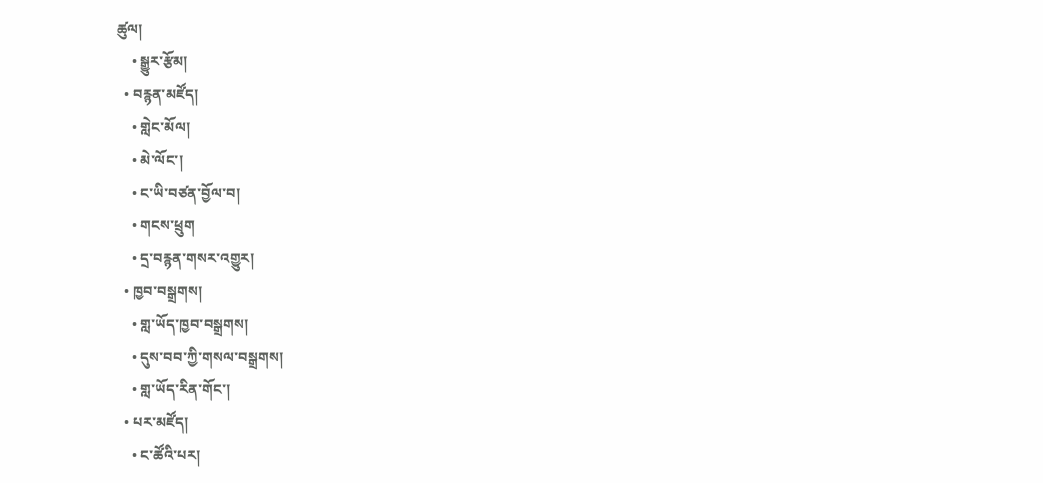ཚུལ།
    • སྒྱུར་རྩོམ།
  • བརྙན་མཛོད།
    • གླེང་མོལ།
    • མེ་ལོང་།
    • ང་ཡི་བཙན་བྱོལ་བ།
    • གངས་ཕྲུག
    • དྲ་བརྙན་གསར་འགྱུར།
  • ཁྱབ་བསྒྲགས།
    • གླ་ཡོད་ཁྱབ་བསྒྲགས།
    • དུས་བབ་ཀྱི་གསལ་བསྒྲགས།
    • གླ་ཡོད་རིན་གོང་།
  • པར་མཛོད།
    • ང་ཚོའི་པར།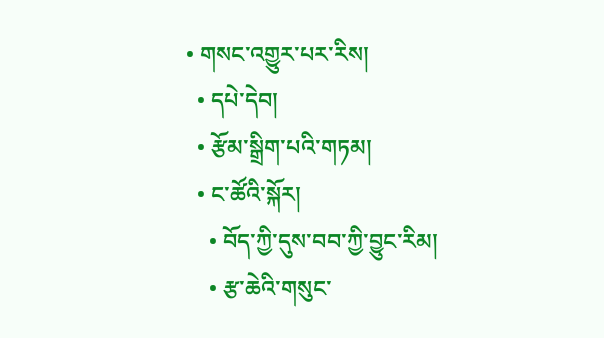• གསང་འགྱུར་པར་རིས།
  • དཔེ་དེབ།
  • རྩོམ་སྒྲིག་པའི་གཏམ།
  • ང་ཚོའི་སྐོར།
    • བོད་ཀྱི་དུས་བབ་ཀྱི་བྱུང་རིམ།
    • རྩ་ཆེའི་གསུང་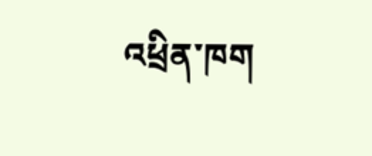འཕྲིན་ཁག